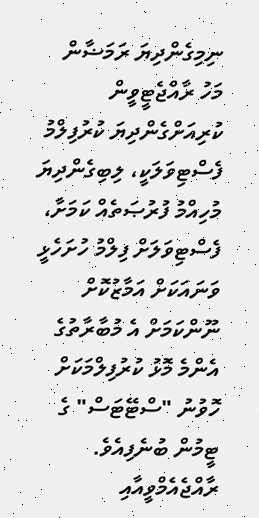ނިމިގެންދިޔަ ރަމަޟާން މަހު ރާއްޖެޓީވީން ކުރިއަށްގެންދިޔަ ކުރުފިލްމު ފެސްޓިވަލަކީ، ލިބިގެންދިޔަ މުހިއްމު ފުރުޞަތެއް ކަމަށާ، ފެސްޓިވަލަށް ފިލްމު ހުށަހެޅީ ވަނައަކަށް އަމާޒުކޮށް ނޫންކަމަށް އެ މުބާރާތުގެ އެންމެ މޮޅު ކުރުފިލްމަކަށް ހޮވުނު "ސްޓޭޓަސް" ގެ ޓީމުން ބުނެފިއެވެ.
ރާއްޖެއެމްވީއާއި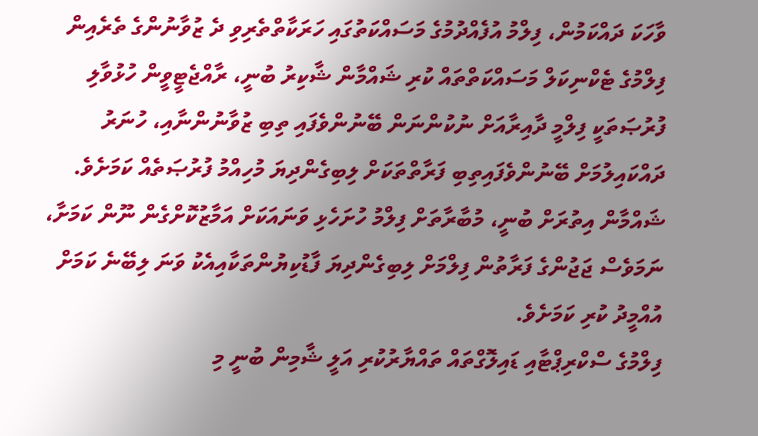ވާހަކަ ދައްކަމުން، ފިލްމު އުފެއްދުމުގެ މަސައްކަތުގައި ހަރަކާތްތެރިވި ދެ ޒުވާނުންގެ ތެރެއިން ފިލްމުގެ ޓެކްނިކަލް މަސައްކަތްތައް ކުރި ޝައްމާން ޝާކިރު ބުނީ، ރާއްޖެޓީވީން ހުޅުވާލި ފުރުޞަތަކީ ފިލްމީ ދާއިރާއަށް ނުކުންނަން ބޭނުންވެފައި ތިބި ޒުވާނުންނާއި، ހުނަރު ދައްކައިލުމަށް ބޭނުންވެފައިތިބި ފަރާތްތަކަށް ލިބިގެންދިޔަ މުހިއްމު ފުރުޞަތެއް ކަމަށެވެ. ޝައްމާން އިތުރަށް ބުނީ، މުބާރާތަށް ފިލްމު ހުށަހެޅި ވަނައަކަށް އަމާޒުކޮށްގެން ނޫން ކަމަށާ، ނަމަވެސް ޖަޖުންގެ ފަރާތުން ފިލްމަށް ލިބިގެންދިޔަ ފާޑުކިޔުންތަކާއިއެކު ވަނަ ލިބޭނެ ކަމަށް އުއްމީދު ކުރި ކަމަށެވެ.
ފިލްމުގެ ސްކްރިޕްޓާއި ޑައިލޮގްތައް ތައްޔާރުކުރި އަލީ ޝާމިން ބުނީ މި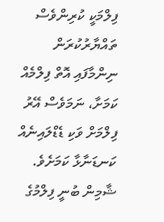ފިލްމަކީ ކުރިންވެސް ތައްޔާރުކުރަން ނިންމާފައި އޮތް ފިލްމެއް ކަމަށާ، ނަމަވެސް އޭރު ފިލްމަށް ވަކި ޑެޑްލައިނެއް ކަނޑަނާޅާ ކަމަށެވެ. ޝާމިން ބުނީ ފިލްމުގެ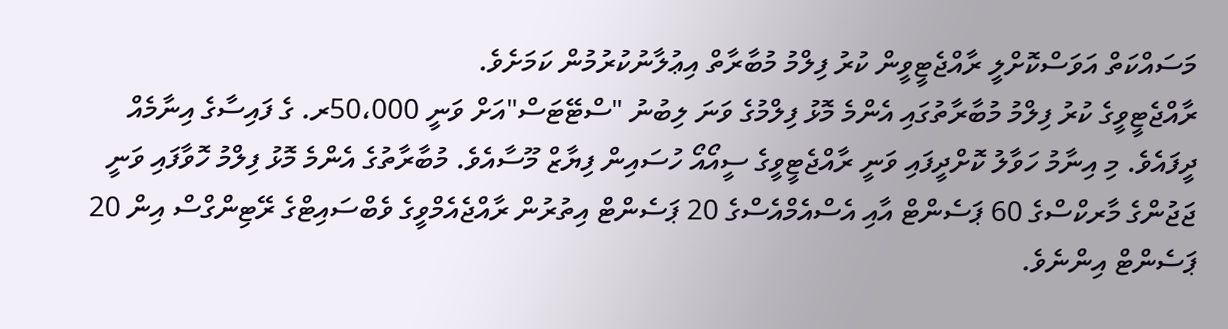މަސައްކަތް އަވަސްކޮށްލީ ރާއްޖެޓީވީން ކުރު ފިލްމު މުބާރާތް އިޢުލާނުކުރުމުން ކަމަށެވެ.
ރާއްޖެޓީވީގެ ކުރު ފިލްމު މުބާރާތުގައި އެންމެ މޮޅު ފިލްމުގެ ވަނަ ލިބުނު "ސްޓޭޓަސް"އަށް ވަނީ 50،000ރ. ގެ ފައިސާގެ އިނާމެއް ދީފައެވެ. މި އިނާމު ހަވާލު ކޮށްދީފައި ވަނީ ރާއްޖެޓީވީގެ ސީއޯއޯ ހުސައިން ފިޔާޒް މޫސާއެވެ. މުބާރާތުގެ އެންމެ މޮޅު ފިލްމު ހޮވާފައި ވަނީ ޖަޖުންގެ މާރކްސްގެ 60 ޕަސެންޓް އާއި އެސްއެމްއެސްގެ 20 ޕަސެންޓް އިތުރުން ރާއްޖެއެމްވީގެ ވެބްސައިޓްގެ ރޭޓިންގްސް އިން 20 ޕަސެންޓް އިންނެވެ.